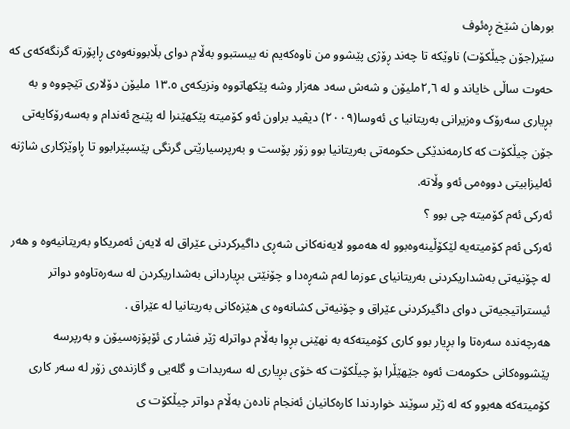بورھان شێخ ڕەئوف
سێر(جۆن چیڵکۆت) ناوێکە تا چەند ڕۆژی پێشوو من ناوەکەیم نە بیستبوو بەڵام دوای بڵابوونەوەی ڕاپۆرتە گرنگەکەی کە حەوت ساڵی خایاند و لە ٢,٦ملیۆن و شەش سەد ھەزار وشە پێکھاتووە ونزیکەی ١٣.٥ ملیۆن دۆلاری تێچووە و بە بڕیاری سەرۆک وەزیرانی بەریتانیا ی ئەوسا(٢٠٠٩) دیڤید براون ئەو کۆمیتە پێکھێنرا لە پێنج ئەندام و بەسەرۆکایەتی جۆن چیڵکۆت کە کارمەندێکی حکومەتی بەریتانیا بوو زۆر پۆست و بەرپرسیارێتی گرنگی پێسپێرابوو تا ڕاوێژکاری شاژنە ئەلیزابیتی دووەمی ئەو وڵاتە.
ئەرکی ئەم کۆمیتە چی بوو ؟
ئەرکی ئەم کۆمیتەیە لێکۆڵینەوەبوو لە ھەموو لایەنەکانی شەڕی داگیرکردنی عێراق لە لایەن ئەمریکاو بەریتانیەوە و ھەر لە چۆنیەتی بەشداریکردنی بەریتانیای عوزما لەم شەڕەدا و چۆنێتی بڕیاردانی بەشداریکردن لە سەرەتاوەو دواتر ئیستراتیجیەتی دوای داگیرکردنی عێراق و چۆنیەتی کشانەوە ی ھێزەکانی بەریتانیا لە عێراق .
ھەرچەندە سەرەتا وا بڕیار بوو کاری کۆمیتەکە بە نھێنی بڕوا بەڵام دواترلە ژێر فشار ی ئۆپۆزەسیۆن و بەرپرسە پێشووەکانی حکومەت ئەوە جێھێڵرا بۆ چیڵکۆت کە خۆی بڕیاری لە سەربدات و گلەیی و گازندەی زۆر لە سەر کاری کۆمیتەکە ھەبوو کە لە ژێر سوێند خواردندا کارەکانیان ئەنجام نادەن بەڵام دواتر چیڵکۆت ی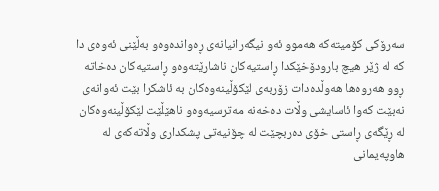سەرۆکی کۆمیتەکە ھەموو ئەو نیگەرانیانەی ڕەواندەوەو بەڵێنی ئەوەی دا کە لە ژێر ھیچ بارودۆخێکدا ڕاستیەکان ناشارێتەوەو ڕاستیەکان دەخاتە ڕوو ھەروەھا ھەوڵدەدات زۆربەی لێکۆڵینەوەکان بە ئاشکرا بێت ئەوانەی نەبێت کەوا ئاسایشی وڵات دەخەنە مەترسیەوەو ناھێڵێت لێکۆڵینەوەکان لە ڕێگەی ڕاستی خۆی دەربچێت لە چۆنیەتی پشکداری وڵاتەکەی لە ھاوپەیمانی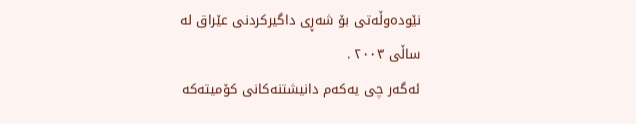نێودەوڵەتی بۆ شەڕی داگیرکردنی عێراق لە ساڵی ٢٠٠٣ .
ئەگەر چی یەکەم دانیشتنەکانی کۆمیتەکە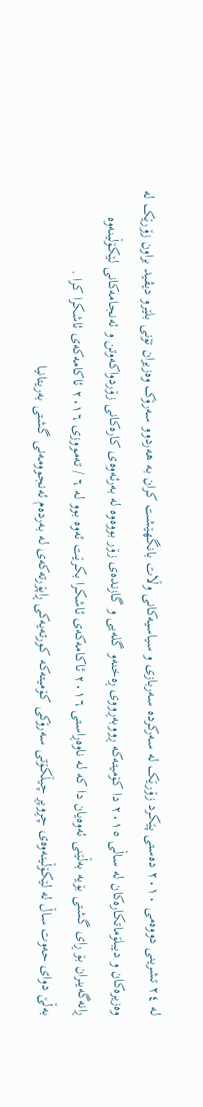لە ٢٤ تشرینی دووەمی ٢٠١٠ دەستی پێکرد زۆرێک لە سەرکردە سەربازی و سیاسیەکانی وڵات بانگھێشت کران بە ھەردوو سەرۆک وەزیران تۆنی بلێرو دیڤید براون زۆرێک لە وەزیرەکان و دیبلۆماتکارەکان لە ساڵی ٢٠١٥ دا کۆمیتەکە ڕووبەڕووی ڕەخنەو گلەیی و گازندەی زۆر بووەوە لە بەرئەوەی کارەکانی زۆردواکەوتن و ئەنجامەکانی لێکۆڵینەوە ڕانەگەینران بۆ ڕای گشتی بۆیە بەڵێنی ئەوەیان دا کە لە ناوەڕاستی ٢٠١٦ ئاکامەکەی ئاشکرا بکرێت ئەوە بوو لە ٦ / تەمووزی ٢٠١٦ ئاکامەکەی ئاشکرا کرا .
بەڵێ دوای حەوت ساڵ لە لێکۆڵینەوەی چڕوپڕ چیڵکۆتی سەرۆکی کۆمیتەکە کورتەیەکی ڕاپۆرتەکەی لە بەردەم ئەنجوومەنی گشتی بەریتانیا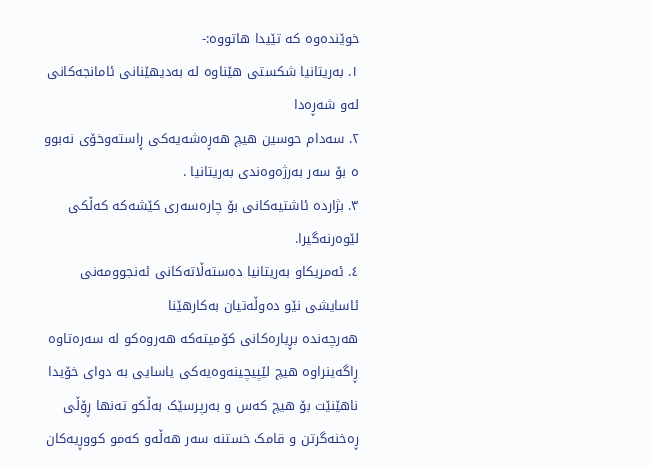خوێندەوە کە تێیدا ھاتووە:-
١. بەریتانیا شکستی ھێناوە لە بەدیھێنانی ئامانجەکانی لەو شەڕەدا
٢. سەدام حوسین ھیچ ھەڕەشەیەکی ڕاستەوخۆی نەبوو ە بۆ سەر بەرژەوەندی بەریتانیا .
٣. بژاردە ئاشتیەکانی بۆ چارەسەری کێشەکە کەڵکی لێوەرنەگیرا.
٤. ئەمریکاو بەریتانیا دەستەڵاتەکانی ئەنجوومەنی ئاسایشی نێو دەوڵەتیان بەکارھێنا
ھەرچەندە بڕیارەکانی کۆمیتەکە ھەروەکو لە سەرەتاوە ڕاگەینراوە ھیچ لێپیچینەوەیەکی یاسایی بە دوای خۆیدا ناھێنێت بۆ ھیچ کەس و بەرپرسێک بەڵکو تەنھا ڕۆڵی ڕەخنەگرتن و قامک خستنە سەر ھەڵەو کەمو کووڕیەکان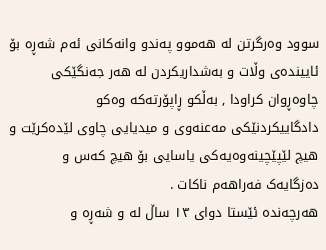سوود وەرگرتن لە ھەموو پەندو وانەکانی ئەم شەڕە بۆ ئاییندەی وڵات و بەشداریکردن لە ھەر جەنگێکی چاوەڕوان کراودا , بەڵکو ڕاپۆرتەکە وەکو دادگاییکردنێکی مەعنەوی و میدیایی چاوی لێدەکرێت و ھیچ لێپێچینەوەیەکی یاسایی بۆ ھیچ کەس و دەزگایەک فەراھەم ناکات .
ھەرچەندە ئێستا دوای ١٣ ساڵ لە و شەڕە و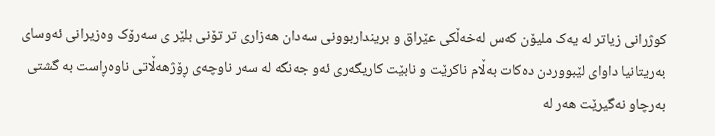کوژرانی زیاتر لە یەک ملیۆن کەس لەخەڵکی عێراق و برینداربوونی سەدان ھەزاری تر تۆنی بلێر ی سەرۆک وەزیرانی ئەوسای بەریتانیا داوای لێبووردن دەکات بەڵام ناکرێت و نابێت کاریگەری ئەو جەنگە لە سەر ناوچەی ڕۆژھەڵاتی ناوەڕاست بە گشتی بەرچاو نەگیرێت ھەر لە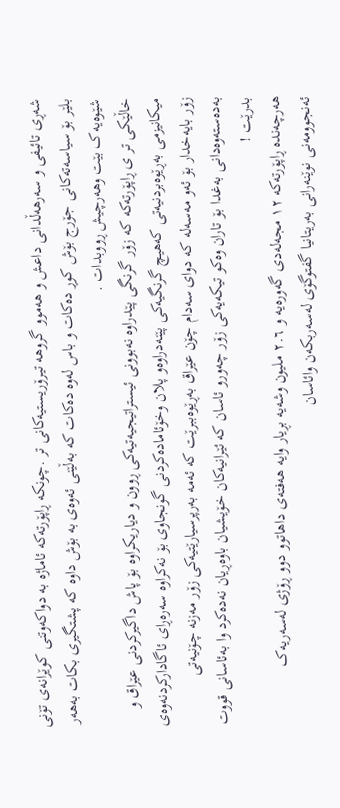شەڕی تائیفی و سەرھەڵدانی داعش و ھەموو گروھە تیرۆریستیەکانی تر .چونکە ڕاپۆرتەکە ئاماژە بە دواکەوتنی کوێرانەی تۆنی بلێر بۆ سیاسەتەکانی جۆرج بۆش کوڕ دەکات و باس لەوە دەکات کە بەڵێنی ئەوەی بە بۆش داوە کە پشتگیری بکات بەھەر شێوەیەک بێت وھەرچیش ڕووبدات .
خاڵێکی تر ی ڕاپۆرتەکە کە زۆر گرنگی پێدراوە نەبوونی ئیستراتیجیەتیەکی ڕوون و دیاریکراوە بۆ پاش داگیرکردنی عێراق و میکانیزمی بەڕێوەبردنیەتی کەھیچ گرنگیەکی پێنەدراوەو پلان وخۆئامادەکردنی گونجاوی بۆ نەکراوە سەرەڕای ئاگادارکردنەوەی زۆر بایەخدار بۆ ئەو مەسەلە کە دوای سەدام چۆن عێراق بەڕێوەببرێت کە ئەمە بەرپرسیارێتیەکی زۆر مەزنە چۆنیەتی بەدەستەوەدانی بەغدا بۆ تاران وەکو تیکەیەکی زۆر چەورو ئاسان کە ئێرانیەکان خۆیشیان باوەڕیان نەدەکرد وا بەئاسانی قووت بدرێت !
ھەرچەندە ڕاپۆرتەکە ١٢ مجەلەدی گەورەیە و ٢.٦ ملیون وشەیە بڕیار وایە ھەفتەی داھاتوو دوو ڕۆژی لەسەریەک ئەنجوومەنی نوێنەرانی بەریتانیا گفتوگۆی لەسەربکەن وائاسان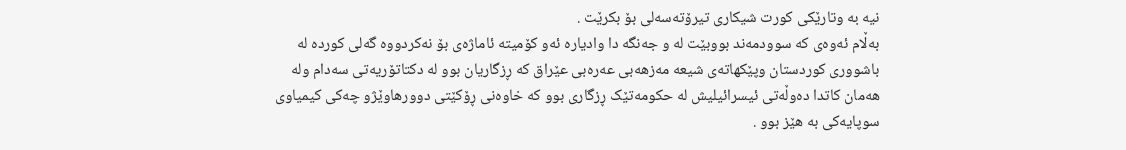نیە بە وتارێکی کورت شیکاری تیرۆتەسەلی بۆ بکرێت .
بەڵام ئەوەی کە سوودمەند بووبێت لە و جەنگە دا وادیارە ئەو کۆمیتە ئاماژەی بۆ نەکردووە گەلی کوردە لە باشووری کوردستان وپێکھاتەی شیعە مەزھەبی عەرەبی عێراق کە ڕزگاریان بوو لە دکتاتۆریەتی سەدام ولە ھەمان کاتدا دەوڵەتی ئیسرائیلیش لە حکومەتێک ڕزگاری بوو کە خاوەنی ڕۆکێتی دوورھاوێژو چەکی کیمیاوی سوپایەکی بە ھێز بوو .